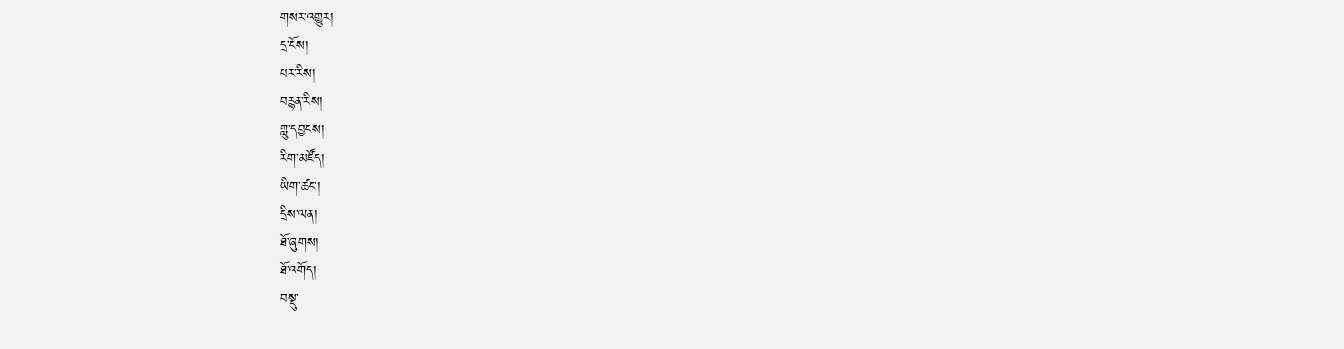གསར་འགྱུར།
དྲ་ངོས།
པར་རིས།
བརྙན་རིས།
གླུ་དབྱངས།
རིག་མཛོད།
ཡིག་ཚང་།
དྲིས་ལན།
ཐོ་ཞུགས།
ཐོ་འགོད།
བསྡུ་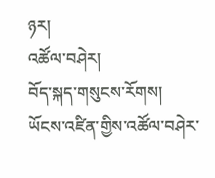ཉར།
འཚོལ་བཤེར།
བོད་སྐད་གསུངས་རོགས།
ཡོངས་འཛིན་གྱིས་འཚོལ་བཤེར་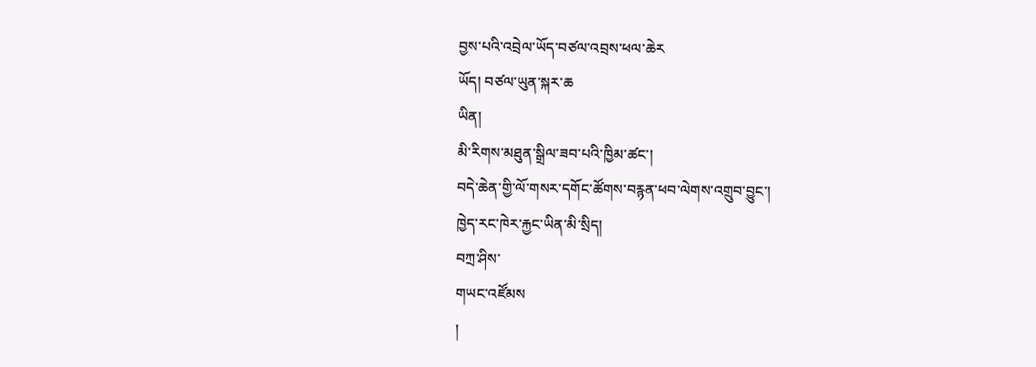བྱས་པའི་འབྲེལ་ཡོད་བཙལ་འབྲས་ཕལ་ཆེར
ཡོད། བཙལ་ཡུན་སྐར་ཆ
ཡིན།
མི་རིགས་མཐུན་སྒྲིལ་ཟབ་པའི་ཁྱིམ་ཚང་།
བདེ་ཆེན་གྱི་ལོ་གསར་དགོང་ཚོགས་བརྙན་ཕབ་ལེགས་འགྲུབ་བྱུང་།
ཁྱེད་རང་ཁེར་རྐྱང་ཡིན་མི་སྲིད།
བཀྲ་ཤིས་
གཡང་འཛོམས
།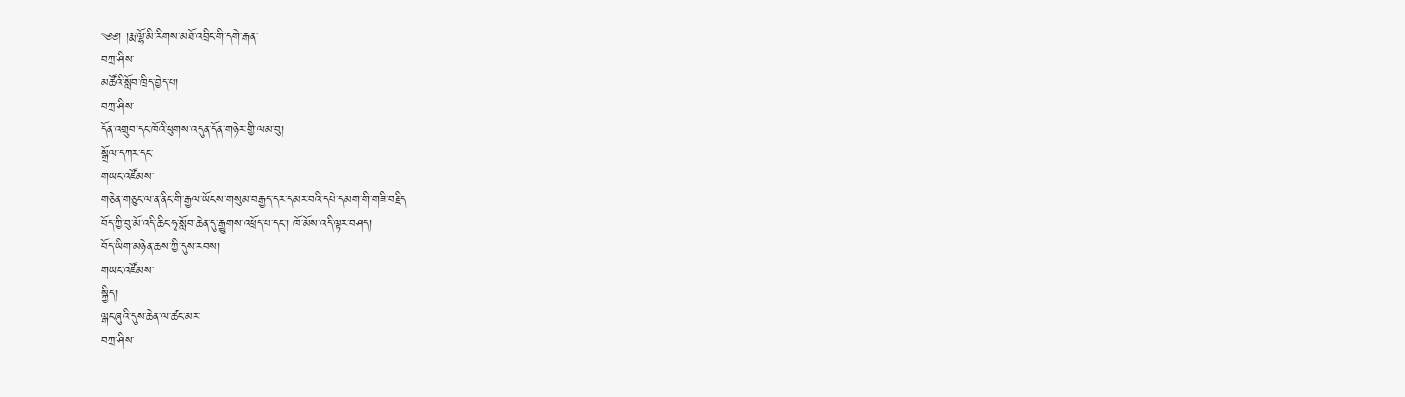༄༅། །རྨ་ལྷོ་མི་རིགས་མཐོ་འབྲིང་གི་དགེ་རྒན་
བཀྲ་ཤིས་
མཚོའི་སློབ་ཁྲིད་བྱེད་པ།
བཀྲ་ཤིས་
དོན་འགྲུབ་དང་ཁོའི་ཕུགས་འདུན་དོན་གཉེར་གྱི་ལམ་བུ།
སྒྲོལ་དཀར་དང་
གཡང་འཛོམས་
གཅེན་གཅུང་ལ་ན་ནིང་གི་རྒྱལ་ཡོངས་གསུམ་བརྒྱད་དར་དམར་བའི་དཔེ་དམག་གི་གཟི་བརྗིད
བོད་ཀྱི་བུ་མོ་འདི་ཆིང་ཧྭ་སློབ་ཆེན་དུ་རྒྱུགས་འཕྲོད་པ་དང་། ཁོ་མོས་འདི་ལྟར་བཤད།
བོད་ཡིག་མཉེན་ཆས་ཀྱི་དུས་རབས།
གཡང་འཛོམས་
སྐྱིད།
ལྒང་ཞུའི་དུས་ཆེན་ལ་ཚང་མར་
བཀྲ་ཤིས་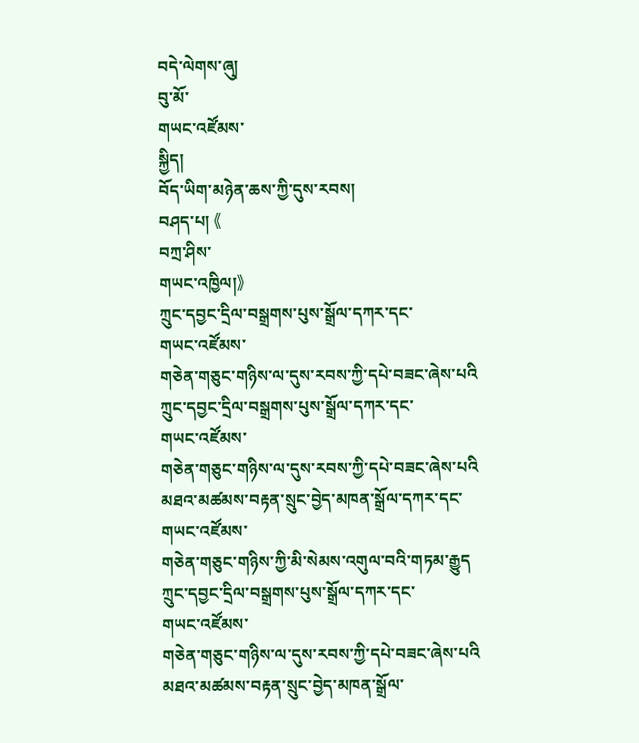བདེ་ལེགས་ཞུ།
བུ་མོ་
གཡང་འཛོམས་
སྐྱིད།
བོད་ཡིག་མཉེན་ཆས་ཀྱི་དུས་རབས།
བཤད་པ། 《
བཀྲ་ཤིས་
གཡང་འཁྱིལ།》
ཀྲུང་དབྱང་དྲིལ་བསྒྲགས་པུས་སྒྲོལ་དཀར་དང་
གཡང་འཛོམས་
གཅེན་གཅུང་གཉིས་ལ་དུས་རབས་ཀྱི་དཔེ་བཟང་ཞེས་པའི
ཀྲུང་དབྱང་དྲིལ་བསྒྲགས་པུས་སྒྲོལ་དཀར་དང་
གཡང་འཛོམས་
གཅེན་གཅུང་གཉིས་ལ་དུས་རབས་ཀྱི་དཔེ་བཟང་ཞེས་པའི
མཐའ་མཚམས་བརྟན་སྲུང་བྱེད་མཁན་སྒྲོལ་དཀར་དང་
གཡང་འཛོམས་
གཅེན་གཅུང་གཉིས་ཀྱི་མི་སེམས་འགུལ་བའི་གཏམ་རྒྱུད
ཀྲུང་དབྱང་དྲིལ་བསྒྲགས་པུས་སྒྲོལ་དཀར་དང་
གཡང་འཛོམས་
གཅེན་གཅུང་གཉིས་ལ་དུས་རབས་ཀྱི་དཔེ་བཟང་ཞེས་པའི
མཐའ་མཚམས་བརྟན་སྲུང་བྱེད་མཁན་སྒྲོལ་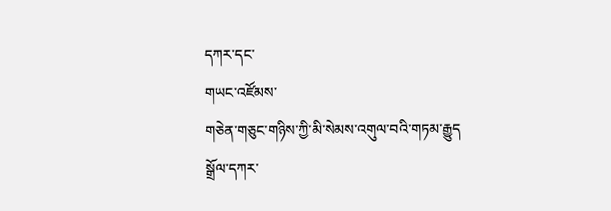དཀར་དང་
གཡང་འཛོམས་
གཅེན་གཅུང་གཉིས་ཀྱི་མི་སེམས་འགུལ་བའི་གཏམ་རྒྱུད
སྒྲོལ་དཀར་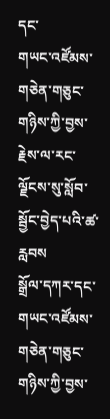དང་
གཡང་འཛོམས་
གཅེན་གཅུང་གཉིས་ཀྱི་བྱས་རྗེས་ལ་རང་ལྗོངས་སུ་སློབ་སྦྱོང་བྱེད་པའི་ཚ་རླབས
སྒྲོལ་དཀར་དང་
གཡང་འཛོམས་
གཅེན་གཅུང་གཉིས་ཀྱི་བྱས་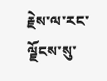རྗེས་ལ་རང་ལྗོངས་སུ་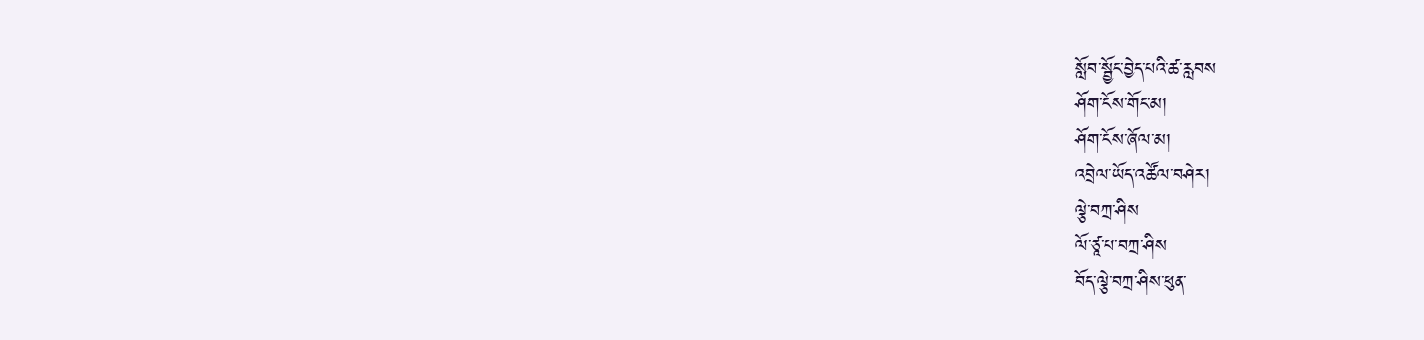སློབ་སྦྱོང་བྱེད་པའི་ཚ་རླབས
ཤོག་ངོས་གོང་མ།
ཤོག་ངོས་ཞོལ་མ།
འབྲེལ་ཡོད་འཚོལ་བཤེར།
ལྕེ་བཀྲ་ཤིས
ལོ་ཙཱ་པ་བཀྲ་ཤིས
བོད་ལྕེ་བཀྲ་ཤིས་ཕུན་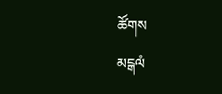ཚོགས
མངྒལཾ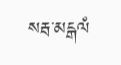སརྦ་མངྒལཾ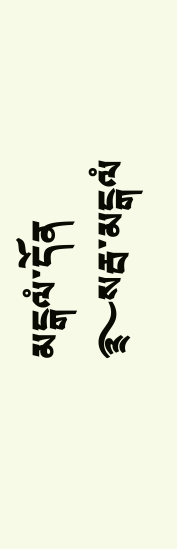མངྒལཾ་དོན
࿐སརྦ་མངྒལཾ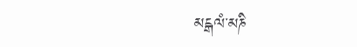མངྒལཾ་མཎི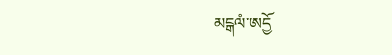མངྒལཾ་ཨདྱོ